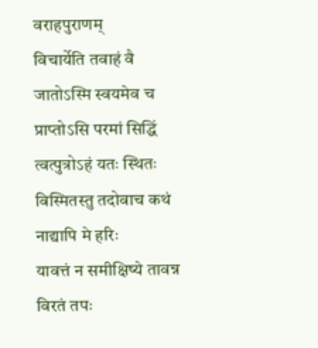वराहपुराणम्
विचार्येति तवाहं वै जातोऽस्मि स्वयमेव च
प्राप्तोऽसि परमां सिद्धिं त्वत्पुत्रोऽहं यतः स्थितः
विस्मितस्तु तदोवाच कथं नाद्यापि मे हरिः
यावत्तं न समीक्षिष्ये तावन्न विरतं तपः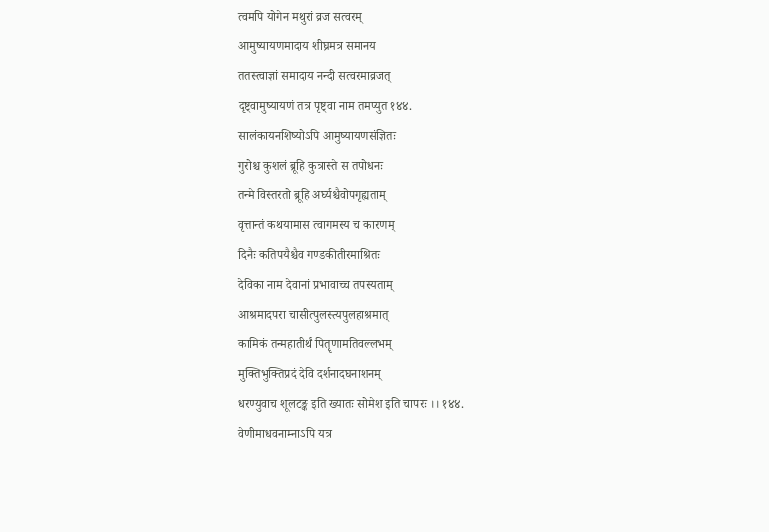त्वमपि योगेन मथुरां व्रज सत्वरम्
आमुष्यायणमादाय शीघ्रमत्र समानय
ततस्त्वाज्ञां समादाय नन्दी सत्वरमाव्रजत्
दृष्ट्वामुष्यायणं तत्र पृष्ट्वा नाम तमप्युत १४४.
सालंकायनशिष्योऽपि आमुष्यायणसंज्ञितः
गुरोश्च कुशलं ब्रूहि कुत्रास्ते स तपोधनः
तन्मे विस्तरतो ब्रूहि अर्घ्यश्चैवोपगृह्यताम्
वृत्तान्तं कथयामास त्वागमस्य च कारणम्
दिनैः कतिपयैश्चैव गण्डकीतीरमाश्रितः
देविका नाम देवानां प्रभावाच्च तपस्यताम्
आश्रमादपरा चासीत्पुलस्त्यपुलहाश्रमात्
कामिकं तन्महातीर्थं पितॄणामतिवल्लभम्
मुक्तिभुक्तिप्रदं देवि दर्शनादघनाशनम्
धरण्युवाच शूलटङ्क इति ख्यातः सोमेश इति चापरः ।। १४४.
वेणीमाधवनाम्नाऽपि यत्र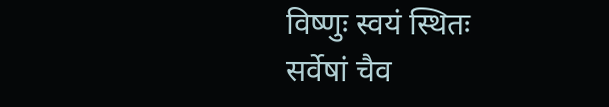विष्णुः स्वयं स्थितः
सर्वेषां चैव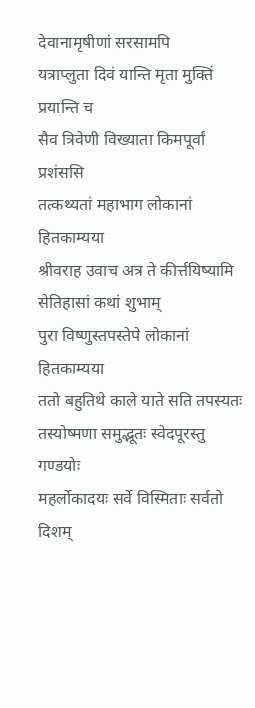देवानामृषीणां सरसामपि
यत्राप्लुता दिवं यान्ति मृता मुक्तिं प्रयान्ति च
सैव त्रिवेणी विख्याता किमपूर्वां प्रशंससि
तत्कथ्यतां महाभाग लोकानां हितकाम्यया
श्रीवराह उवाच अत्र ते कीर्त्तयिष्यामि सेतिहासां कथां शुभाम्
पुरा विष्णुस्तपस्तेपे लोकानां हितकाम्यया
ततो बहुतिथे काले याते सति तपस्यतः
तस्योष्मणा समुद्भूतः स्वेदपूरस्तु गण्डयोः
महर्लोकादयः सर्वे विस्मिताः सर्वतो दिशम्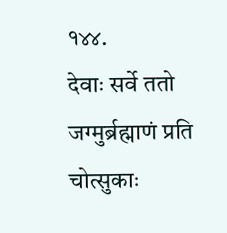१४४.
देवाः सर्वे ततो जग्मुर्ब्रह्माणं प्रति चोत्सुकाः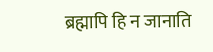ब्रह्मापि हि न जानाति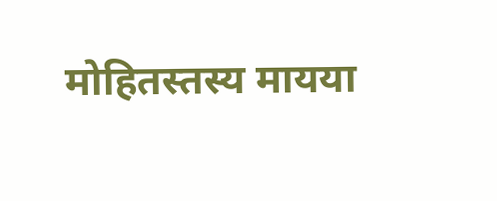मोहितस्तस्य मायया